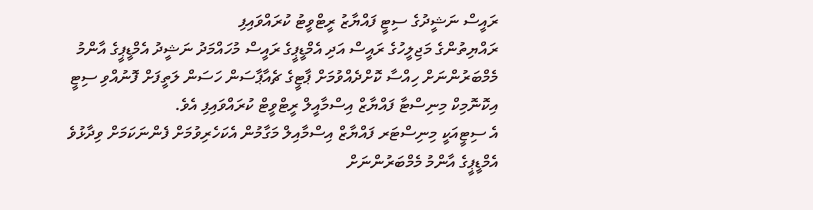ރައީސް ނަޝީދުގެ ސިޓީ ފައްޔާޒު ރީޓްވީޓު ކުރައްވައިފި
ރައްޔިތުންގެ މަޖިލީހުގެ ރައީސް އަދި އެމްޑީޕީގެ ރައީސް މުހައްމަދު ނަޝީދު އެމްޑީޕީގެ އާންމު މެމްބަރުންނަށް ހިއްސާ ކޮށްދެއްވުމަށް ޕާޓީގެ ޗެއާޕާސަން ހަސަން ލަތީފަށް ފޮނުއްވި ސިޓީ އިކޮނޮމިކް މިނިސްޓާ ފައްޔާޒް އިސްމާއީލް ރީޓްވީޓް ކުރައްވައިފި އެވެ.
އެ ސިޓީއަކީ މިނިސްޓަރ ފައްޔާޒް އިސްމާއިލް މަގާމުން އެކަހެރިވުމަށް ފެންނަކަމަށް ވިދާޅުވެ އެމްޑީޕީގެ އާންމު މެމްބަރުންނަށް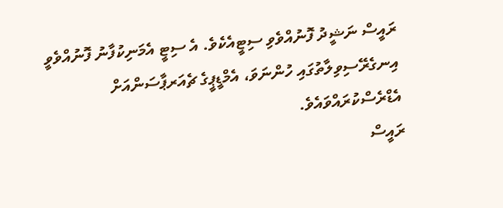ރައީސް ނަޝީދު ފޮނުއްވެވި ސިޓީއެކެވެ. އެ ސިޓީ އެމަނިކުފާނު ފޮނުއްވެވީ އިނގެރޭސިވިލާތުގައި ހުންނަވަ، އެމްޑީޕީގެ ޗެއަރޕާސަންއަށް އެޑްރެސްކުރައްވައެވެ.
ރައީސް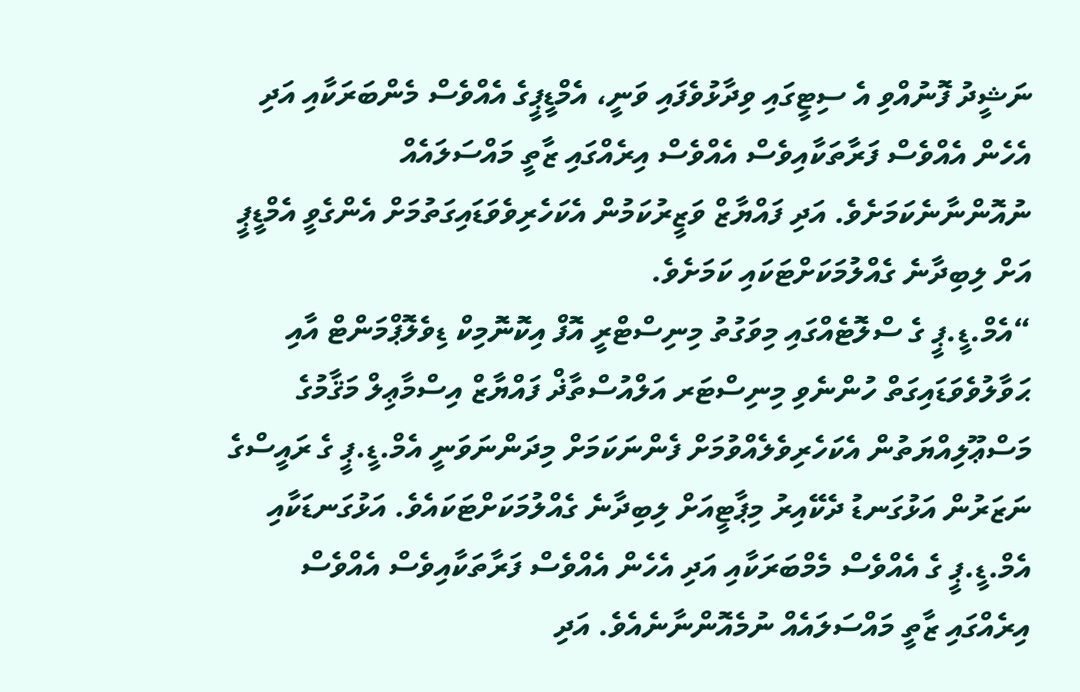ނަޝީދު ފޮނުއްވި އެ ސިޓީގައި ވިދާޅުވެފައި ވަނީ، އެމްޑީޕީގެ އެއްވެސް މެންބަރަކާއި އަދި އެހެން އެއްވެސް ފަރާތަކާއިވެސް އެއްވެސް އިރެއްގައި ޒާތީ މައްސަލައެއް ނުއޮންނާނެކަމަށެވެ. އަދި ފައްޔާޒް ވަޒީރުކަމުން އެކަހެރިވެވަޑައިގަތުމަށް އެންގެވީ އެމްޑީޕީ އަށް ލިބިދާނެ ގެއްލުމަކަށްޓަކައި ކަމަށެވެ.
“އެމް.ޑީ.ޕީ ގެ ސްލޮޓެއްގައި މިވަގުތު މިނިސްޓްރީ އޮފް އިކޮނޮމިކް ޑިވެލޮޕްމަންޓް އާއި ޙަވާލުވެވަޑައިގަތް ހުންނެވި މިނިސްޓަރ އަލްއުސްތާޛް ފައްޔާޒް އިސްމާޢިލް މަޤާމުގެ މަސްޢޫލިއްޔަތުން އެކަހެރިވެލެއްވުމަށް ފެންނަކަމަށް މިދަންނަވަނީ އެމް.ޑީ.ޕީ ގެ ރައީސްގެ ނަޒަރުން އަޅުގަނޑު ދެކޭއިރު މިޕާޓީއަށް ލިބިދާނެ ގެއްލުމަކަށްޓަކައެވެ. އަޅުގަނޑަކާއި އެމް.ޑީ.ޕީ ގެ އެއްވެސް މެމްބަރަކާއި އަދި އެހެން އެއްވެސް ފަރާތަކާއިވެސް އެއްވެސް އިރެއްގައި ޒާތީ މައްސަލައެއް ނުމެއޮންނާނެއެވެ. އަދި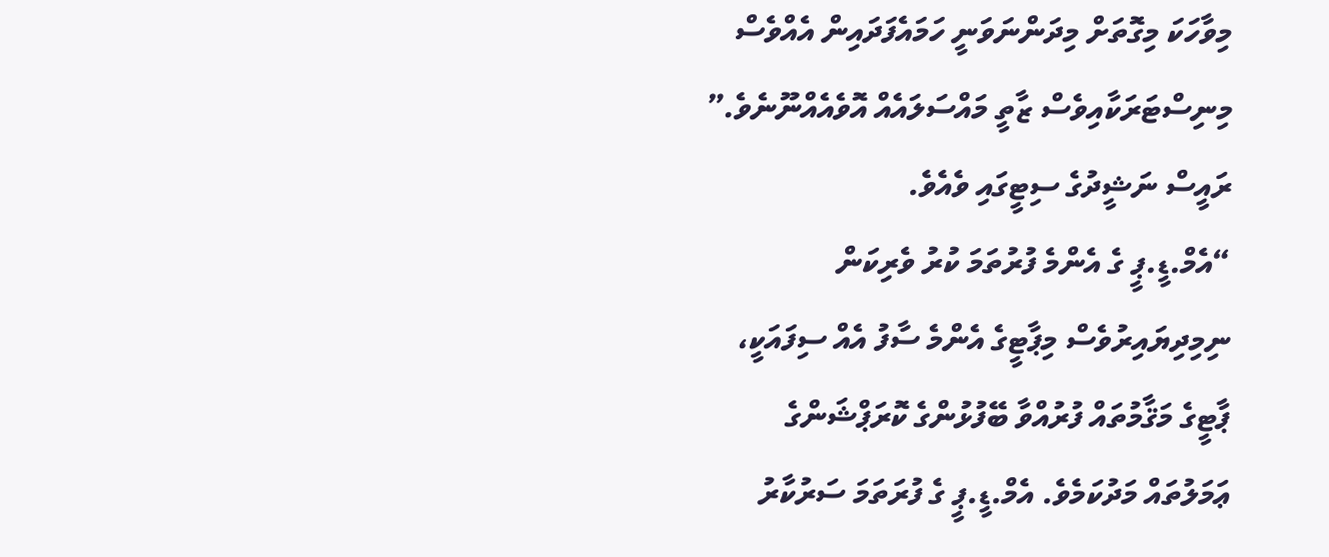މިވާހަކަ މިގޮތަށް މިދަންނަވަނީ ހަމައެފަދައިން އެއްވެސް މިނިސްޓަރަކާއިވެސް ޒާތީ މައްސަލައެއް އޮވެއެއްނޫނެވެ.”  ރައީސް ނަޝީދުގެ ސިޓީގައި ވެއެވެ.
“އެމް.ޑީ.ޕީ ގެ އެންމެ ފުރުތަމަ ކުރު ވެރިކަން ނިމިދިޔައިރުވެސް މިޕާޓީގެ އެންމެ ސާފު އެއް ސިފައަކީ، ޕާޓީގެ މަޤާމުތައް ފުރުއްވާ ބޭފުޅުންގެ ކޮރަޕްޝަންގެ ޢަމަލުތައް މަދުކަމެވެ. އެމް.ޑީ.ޕީ ގެ ފުރަތަމަ ސަރުކާރު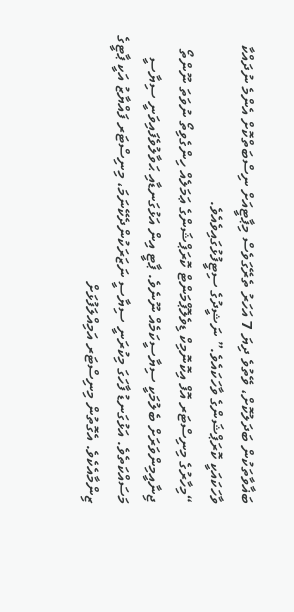ބަޣާވާތަކުން ބަދަލުކޮށް، ވޭތުވެ ދިޔަ 7 އަހަރު ތެރޭގަވެސް މިޕާޓީއަށް ނިސްބަތްކޮށް އެންމެ ނުދައްކާ ވާހަކައަކީ ކޮރަޕްޝަންގެ ވާހަކައެވެ.” ނަޝީދުގެ ސިޓީފުޅުގައިވެއެވެ.
“މިހާރުގެ މިނިސްޓަރ އޮފް އިކޮނޮމިކް ޑިވެލޮޕްމަންޓް ކޮރަޕްޝަންގެ ޢަމަލެއް ހިންގެވިތޯ ނުވަތަ ނޫންތޯ ޖިނާއީމިންވަރަށް ބެލުމަކީ ސިޔާސީކަމެއް ނޫނެވެ. ޕާޓީ އިން އަޅުގަނޑާއި ޙަވާލުވެފައިވަނީ ސިޔާސީ މަސައްކަތެވެ. އަޅުގަނޑު ފާހަގަ މިކުރަނީ ސިޔާސީ ނަޒަރަކުންދެކޭނަމަ، މިނިސްޓަރ ފައްޔާޒު އަކީ ޕާޓީގެ ޒިންމާއެކެވެ. އެގޮތުން މިނިސްޓަރ އަމިއްލަފުޅަށް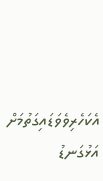އެކަހެރިވެވަޑައިގަތުމަށް އަޅުގަނޑު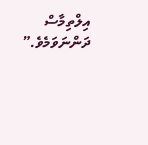އިލްތިމާސް ދަންނަވަމެވެ.”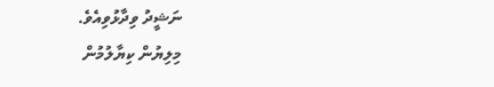ނަޝީދު ވިދާޅުވިއެވެ.
މިލިޔުން ކިޔާލުމުން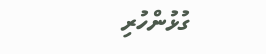ގުޅުންހުރި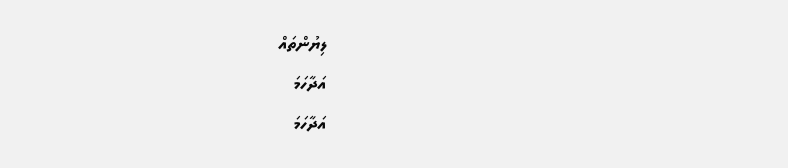ލިޔުންތައް
އަދާހަމަ
އަދާހަމަ